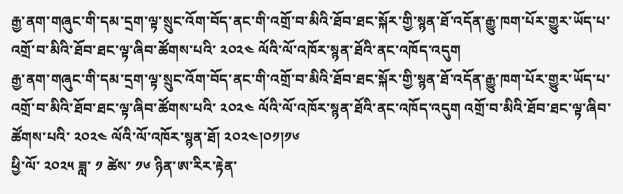རྒྱ་ནག་གཞུང་གི་དམ་དྲག་ལྟ་སྲུང་འོག་བོད་ནང་གི་འགྲོ་བ་མིའི་ཐོབ་ཐང་སྐོར་གྱི་སྙན་ཐོ་འདོན་རྒྱུ་ཁག་པོར་གྱུར་ཡོད་པ་འགྲོ་བ་མིའི་ཐོབ་ཐང་ལྟ་ཞིབ་ཚོགས་པའི་ ༢༠༢༤ ལོའི་ལོ་འཁོར་སྙན་ཐོའི་ནང་འཁོད་འདུག
རྒྱ་ནག་གཞུང་གི་དམ་དྲག་ལྟ་སྲུང་འོག་བོད་ནང་གི་འགྲོ་བ་མིའི་ཐོབ་ཐང་སྐོར་གྱི་སྙན་ཐོ་འདོན་རྒྱུ་ཁག་པོར་གྱུར་ཡོད་པ་འགྲོ་བ་མིའི་ཐོབ་ཐང་ལྟ་ཞིབ་ཚོགས་པའི་ ༢༠༢༤ ལོའི་ལོ་འཁོར་སྙན་ཐོའི་ནང་འཁོད་འདུག འགྲོ་བ་མིའི་ཐོབ་ཐང་ལྟ་ཞིབ་ཚོགས་པའི་ ༢༠༢༤ ལོའི་ལོ་འཁོར་སྙན་ཐོ། ༢༠༢༤།༠༡།༡༦
ཕྱི་ལོ་ ༢༠༢༥ ཟླ་ ༡ ཚེས་ ༡༦ ཉིན་ཨ་རིར་རྟེན་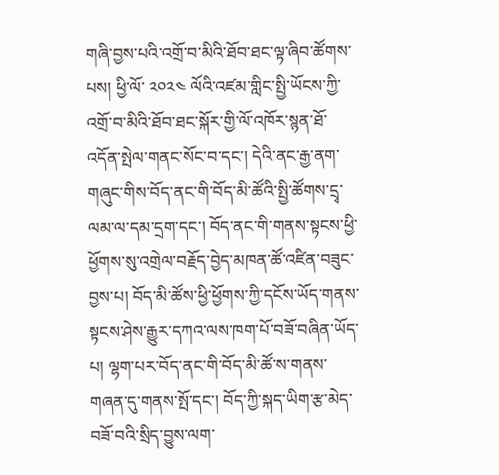གཞི་བྱས་པའི་འགྲོ་བ་མིའི་ཐོབ་ཐང་ལྟ་ཞིབ་ཚོགས་པས། ཕྱི་ལོ་ ༢༠༢༤ ལོའི་འཛམ་གླིང་སྤྱི་ཡོངས་ཀྱི་འགྲོ་བ་མིའི་ཐོབ་ཐང་སྐོར་གྱི་ལོ་འཁོར་སྙན་ཐོ་འདོན་སྤེལ་གནང་སོང་བ་དང་། དེའི་ནང་རྒྱ་ནག་གཞུང་གིས་བོད་ནང་གི་བོད་མི་ཚོའི་སྤྱི་ཚོགས་དྲྭ་ལམ་ལ་དམ་དྲག་དང་། བོད་ནང་གི་གནས་སྟངས་ཕྱི་ཕྱོགས་སུ་འགྲེལ་བརྗོད་བྱེད་མཁན་ཚོ་འཛིན་བཟུང་བྱས་པ། བོད་མི་ཚོས་ཕྱི་ཕྱོགས་ཀྱི་དངོས་ཡོད་གནས་སྟངས་ཤེས་རྒྱུར་དཀའ་ལས་ཁག་པོ་བཟོ་བཞིན་ཡོད་པ། ལྷག་པར་བོད་ནང་གི་བོད་མི་ཚོ་ས་གནས་གཞན་དུ་གནས་སྤོ་དང་། བོད་ཀྱི་སྐད་ཡིག་རྩ་མེད་བཟོ་བའི་སྲིད་བྱུས་ལག་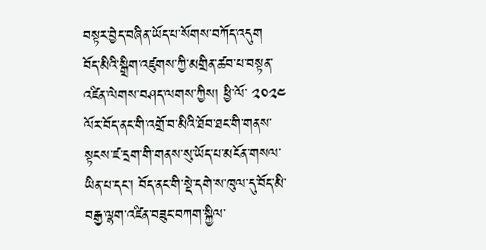བསྟར་བྱེད་བཞིན་ཡོད་པ་སོགས་བཀོད་འདུག
བོད་མིའི་སྒྲིག་འཛུགས་ཀྱི་མགྲིན་ཚབ་པ་བསྟན་འཛིན་ལེགས་བཤད་ལགས་ཀྱིས། ཕྱི་ལོ་ ༢༠༢༤ ལོར་བོད་ནང་གི་འགྲོ་བ་མིའི་ཐོབ་ཐང་གི་གནས་སྟངས་ཛ་དྲག་གི་གནས་སུ་ཡོད་པ་མངོན་གསལ་ཡིན་པ་དང་། བོད་ནང་གི་སྡེ་དགེ་ས་ཁུལ་དུ་བོད་མི་བརྒྱ་ལྷག་འཛིན་བཟུང་བཀག་སྐྱིལ་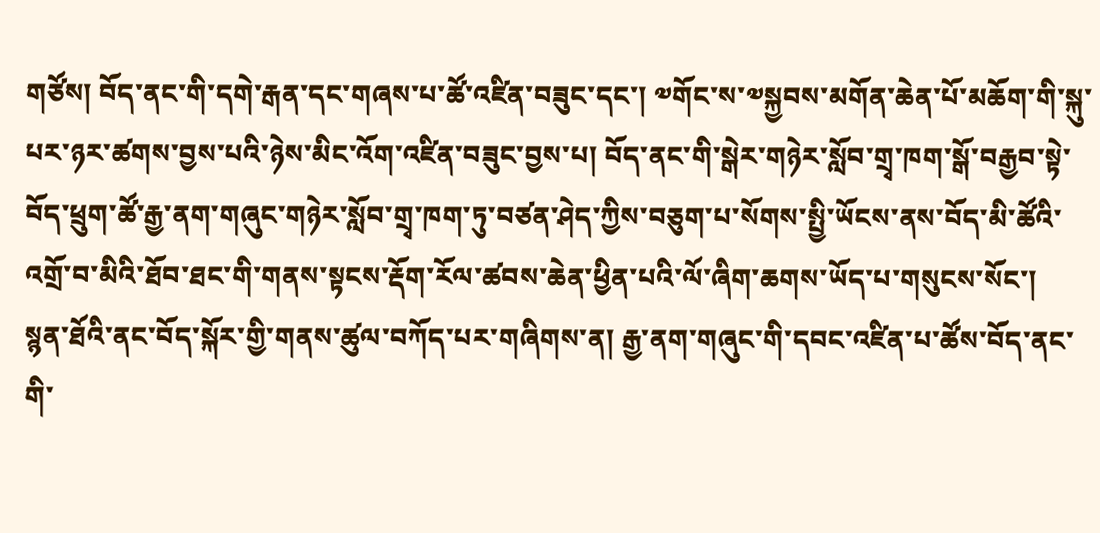གཙོས། བོད་ནང་གི་དགེ་རྒན་དང་གཞས་པ་ཚོ་འཛིན་བཟུང་དང་། ༧གོང་ས་༧སྐྱབས་མགོན་ཆེན་པོ་མཆོག་གི་སྐུ་པར་ཉར་ཚགས་བྱས་པའི་ཉེས་མིང་འོག་འཛིན་བཟུང་བྱས་པ། བོད་ནང་གི་སྒེར་གཉེར་སློབ་གྲྭ་ཁག་སྒོ་བརྒྱབ་སྟེ་བོད་ཕྲུག་ཚོ་རྒྱ་ནག་གཞུང་གཉེར་སློབ་གྲྭ་ཁག་ཏུ་བཙན་ཤེད་ཀྱིས་བཅུག་པ་སོགས་སྤྱི་ཡོངས་ནས་བོད་མི་ཚོའི་འགྲོ་བ་མིའི་ཐོབ་ཐང་གི་གནས་སྟངས་རྡོག་རོལ་ཚབས་ཆེན་ཕྱིན་པའི་ལོ་ཞིག་ཆགས་ཡོད་པ་གསུངས་སོང་།
སྙན་ཐོའི་ནང་བོད་སྐོར་གྱི་གནས་ཚུལ་བཀོད་པར་གཞིགས་ན། རྒྱ་ནག་གཞུང་གི་དབང་འཛིན་པ་ཚོས་བོད་ནང་གི་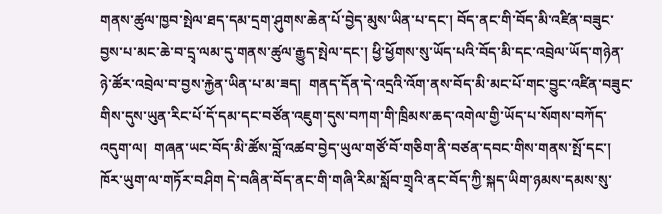གནས་ཚུལ་ཁྱབ་སྤེལ་ཐད་དམ་དྲག་ཤུགས་ཆེན་པོ་བྱེད་མུས་ཡིན་པ་དང་། བོད་ནང་གི་བོད་མི་འཛིན་བཟུང་བྱས་པ་མང་ཆེ་བ་དྲྭ་ལམ་དུ་གནས་ཚུལ་རྒྱུད་སྤེལ་དང་། ཕྱི་ཕྱོགས་སུ་ཡོད་པའི་བོད་མི་དང་འབྲེལ་ཡོད་གཉེན་ཉེ་ཚོར་འབྲེལ་བ་བྱས་རྐྱེན་ཡིན་པ་མ་ཟད།  གནད་དོན་དེ་འདྲའི་འོག་ནས་བོད་མི་མང་པོ་གང་བྱུང་འཛིན་བཟུང་གིས་དུས་ཡུན་རིང་པོ་དོ་དམ་དང་བཙོན་འཇུག་དུས་བཀག་གི་ཁྲིམས་ཆད་འགེལ་གྱི་ཡོད་པ་སོགས་བཀོད་འདུག་ལ།  གཞན་ཡང་བོད་མི་ཚོས་བློ་འཚབ་བྱེད་ཡུལ་གཙོ་བོ་གཅིག་ནི་བཙན་དབང་གིས་གནས་སྤོ་དང་། ཁོར་ཡུག་ལ་གཏོར་བཤིག དེ་བཞིན་བོད་ནང་གི་གཞི་རིམ་སློབ་གྲྭའི་ནང་བོད་ཀྱི་སྐད་ཡིག་ཉམས་དམས་སུ་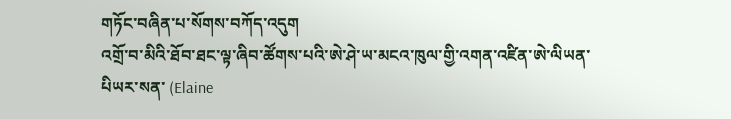གཏོང་བཞིན་པ་སོགས་བཀོད་འདུག
འགྲོ་བ་མིའི་ཐོབ་ཐང་ལྟ་ཞིབ་ཚོགས་པའི་ཨེ་ཤེ་ཡ་མངའ་ཁུལ་གྱི་འགན་འཛིན་ཨེ་ལིཡན་ པིཡར་སན་ (Elaine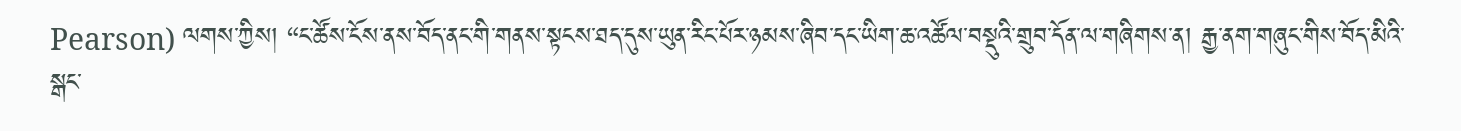Pearson) ལགས་ཀྱིས། “ང་ཚོས་ངོས་ནས་བོད་ནང་གི་གནས་སྟངས་ཐད་དུས་ཡུན་རིང་པོར་ཉམས་ཞིབ་དང་ཡིག་ཆ་འཚོལ་བསྡུའི་གྲུབ་དོན་ལ་གཞིགས་ན། རྒྱ་ནག་གཞུང་གིས་བོད་མིའི་སྒང་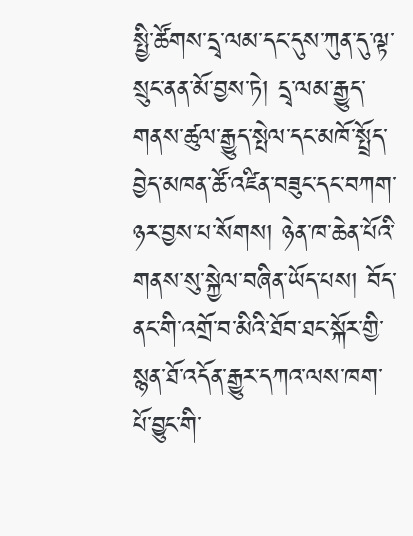སྤྱི་ཚོགས་དྲྭ་ལམ་དང་དུས་ཀུན་དུ་ལྟ་སྲུང་ནན་མོ་བྱས་ཏེ། དྲྭ་ལམ་རྒྱུད་གནས་ཚུལ་རྒྱུད་སྤེལ་དང་མཁོ་སྤྲོད་བྱེད་མཁན་ཚོ་འཛིན་བཟུང་དང་བཀག་ཉར་བྱས་པ་སོགས། ཉེན་ཁ་ཆེན་པོའི་གནས་སུ་སྐྱེལ་བཞིན་ཡོད་པས། བོད་ནང་གི་འགྲོ་བ་མིའི་ཐོབ་ཐང་སྐོར་གྱི་སྙན་ཐོ་འདོན་རྒྱུར་དཀའ་ལས་ཁག་པོ་བྱུང་གི་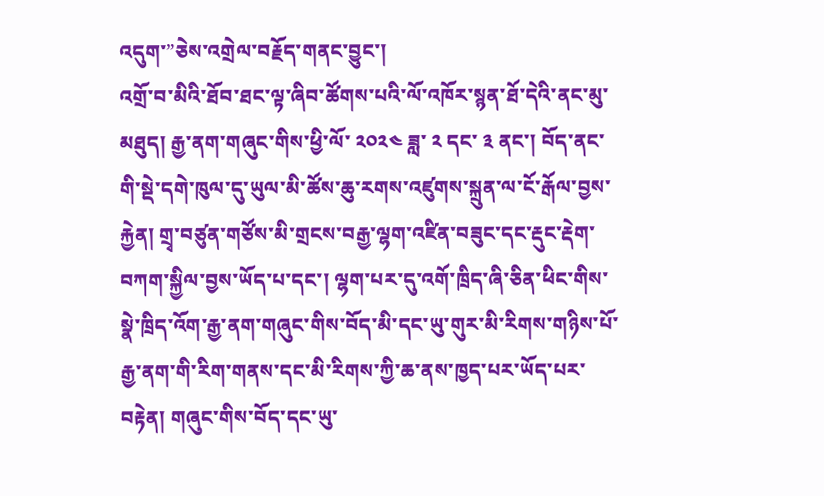འདུག་”ཅེས་འགྲེལ་བརྗོད་གནང་བྱུང་།
འགྲོ་བ་མིའི་ཐོབ་ཐང་ལྟ་ཞིབ་ཚོགས་པའི་ལོ་འཁོར་སྙན་ཐོ་དེའི་ནང་མུ་མཐུད། རྒྱ་ནག་གཞུང་གིས་ཕྱི་ལོ་ ༢༠༢༤ ཟླ་ ༢ དང་ ༣ ནང་། བོད་ནང་གི་སྡེ་དགེ་ཁུལ་དུ་ཡུལ་མི་ཚོས་ཆུ་རགས་འཛུགས་སྐྲུན་ལ་ངོ་རྒོལ་བྱས་རྐྱེན། གྲྭ་བཙུན་གཙོས་མི་གྲངས་བརྒྱ་ལྷག་འཛིན་བཟུང་དང་རྡུང་རྡེག་བཀག་སྐྱིལ་བྱས་ཡོད་པ་དང་། ལྷག་པར་དུ་འགོ་ཁྲིད་ཞི་ཅིན་ཕིང་གིས་སྣེ་ཁྲིད་འོག་རྒྱ་ནག་གཞུང་གིས་བོད་མི་དང་ཡུ་གུར་མི་རིགས་གཉིས་པོ་རྒྱ་ནག་གི་རིག་གནས་དང་མི་རིགས་ཀྱི་ཆ་ནས་ཁྱད་པར་ཡོད་པར་བརྟེན། གཞུང་གིས་བོད་དང་ཡུ་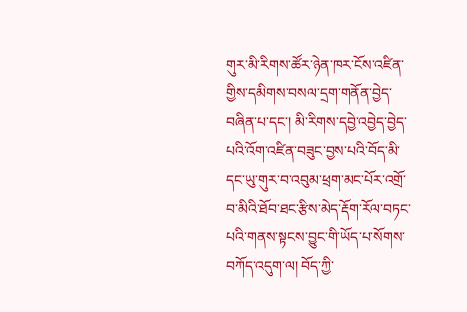གུར་མི་རིགས་ཚོར་ཉེན་ཁར་ངོས་འཛིན་གྱིས་དམིགས་བསལ་དྲག་གནོན་བྱེད་བཞིན་པ་དང་། མི་རིགས་དབྱེ་འབྱེད་བྱེད་པའི་འོག་འཛིན་བཟུང་བྱས་པའི་བོད་མི་དང་ཡུ་གུར་བ་འབུམ་ཕྲག་མང་པོར་འགྲོ་བ་མིའི་ཐོབ་ཐང་རྩིས་མེད་རྡོག་རོལ་བཏང་པའི་གནས་སྟངས་བྱུང་གི་ཡོད་པ་སོགས་བཀོད་འདུག་ལ། བོད་ཀྱི་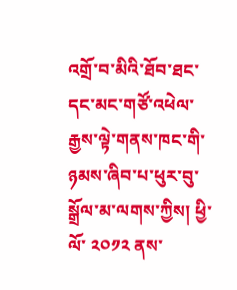འགྲོ་བ་མིའི་ཐོབ་ཐང་དང་མང་གཙོ་འཕེལ་རྒྱས་ལྟེ་གནས་ཁང་གི་ཉམས་ཞིབ་པ་ཕུར་བུ་སྒྲོལ་མ་ལགས་ཀྱིས། ཕྱི་ལོ་ ༢༠༡༢ ནས་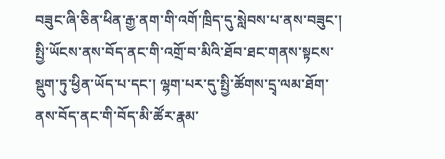བཟུང་ཞི་ཅིན་ཕིན་རྒྱ་ནག་གི་འགོ་ཁྲིད་དུ་སླེབས་པ་ནས་བཟུང་། སྤྱི་ཡོངས་ནས་བོད་ནང་གི་འགྲོ་བ་མིའི་ཐོབ་ཐང་གནས་སྟངས་སྡུག་ཏུ་ཕྱིན་ཡོད་པ་དང་། ལྷག་པར་དུ་སྤྱི་ཚོགས་དྲྭ་ལམ་ཐོག་ནས་བོད་ནང་གི་བོད་མི་ཚོར་རྣམ་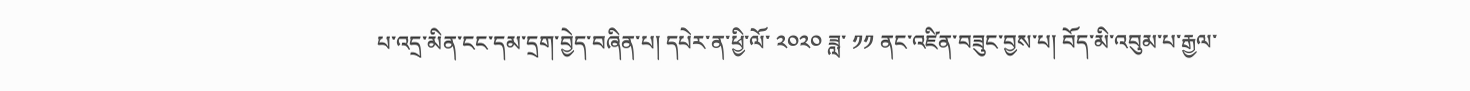པ་འདྲ་མིན་ངང་དམ་དྲག་བྱེད་བཞིན་པ། དཔེར་ན་ཕྱི་ལོ་ ༢༠༢༠ ཟླ་ ༡༡ ནང་འཛིན་བཟུང་བྱས་པ། བོད་མི་འབུམ་པ་རྒྱལ་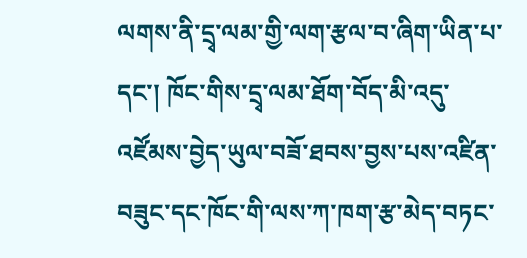ལགས་ནི་དྲྭ་ལམ་གྱི་ལག་རྩལ་བ་ཞིག་ཡིན་པ་དང་། ཁོང་གིས་དྲྭ་ལམ་ཐོག་བོད་མི་འདུ་འཛོམས་བྱེད་ཡུལ་བཟོ་ཐབས་བྱས་པས་འཛིན་བཟུང་དང་ཁོང་གི་ལས་ཀ་ཁག་རྩ་མེད་བཏང་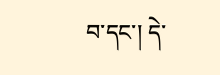བ་དང་། དེ་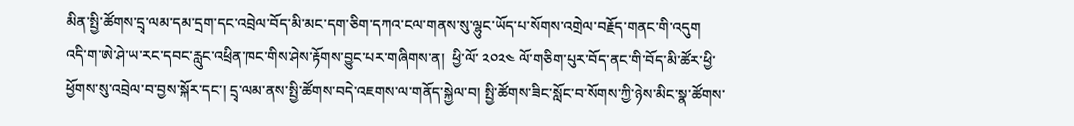མིན་སྤྱི་ཚོགས་དྲྭ་ལམ་དམ་དྲག་དང་འབྲེལ་བོད་མི་མང་དག་ཅིག་དཀའ་ངལ་གནས་སུ་ལྷུང་ཡོད་པ་སོགས་འགྲེལ་བརྗོད་གནང་གི་འདུག
འདི་ག་ཨེ་ཤེ་ཡ་རང་དབང་རླུང་འཕྲིན་ཁང་གིས་ཤེས་རྟོགས་བྱུང་པར་གཞིགས་ན།  ཕྱི་ལོ་ ༢༠༢༤ ལོ་གཅིག་པུར་བོད་ནང་གི་བོད་མི་ཚོར་ཕྱི་ཕྱོགས་སུ་འབྲེལ་བ་བྱས་སྐོར་དང་། དྲྭ་ལམ་ནས་སྤྱི་ཚོགས་བདེ་འཇགས་ལ་གནོད་སྐྱེལ་བ། སྤྱི་ཚོགས་ཟིང་སློང་བ་སོགས་ཀྱི་ཉེས་མིང་སྣ་ཚོགས་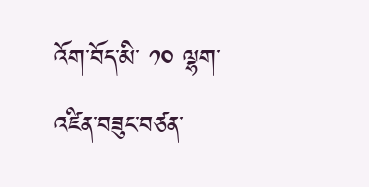འོག་བོད་མི་ ༡༠ ལྷག་འཛིན་བཟུང་བཙན་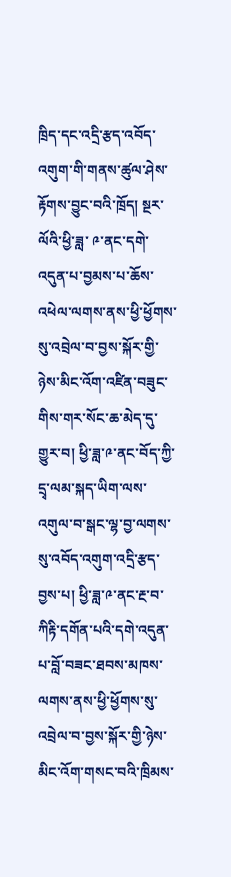ཁྲིད་དང་འདྲི་རྩད་འབོད་འགུག་གི་གནས་ཚུལ་ཤེས་རྟོགས་བྱུང་བའི་ཁྲོད། སྔར་ལོའི་ཕྱི་ཟླ་ ༩་ནང་དགེ་འདུན་པ་བྱམས་པ་ཆོས་འཕེལ་ལགས་ནས་ཕྱི་ཕྱོགས་སུ་འབྲེལ་བ་བྱས་སྐོར་གྱི་ཉེས་མིང་འོག་འཛིན་བཟུང་གིས་གར་སོང་ཆ་མེད་དུ་གྱུར་བ། ཕྱི་ཟླ་༩་ནང་བོད་ཀྱི་དྲྭ་ལམ་སྐད་ཡིག་ལས་འགུལ་བ་སྒང་ལྷ་བྱ་ལགས་སུ་འབོད་འགུག་འདྲི་རྩད་བྱས་པ། ཕྱི་ཟླ་༩་ནང་རྔ་བ་ཀིརྟི་དགོན་པའི་དགེ་འདུན་པ་བློ་བཟང་ཐབས་མཁས་ལགས་ནས་ཕྱི་ཕྱོགས་སུ་འབྲེལ་བ་བྱས་སྐོར་གྱི་ཉེས་མིང་འོག་གསང་བའི་ཁྲིམས་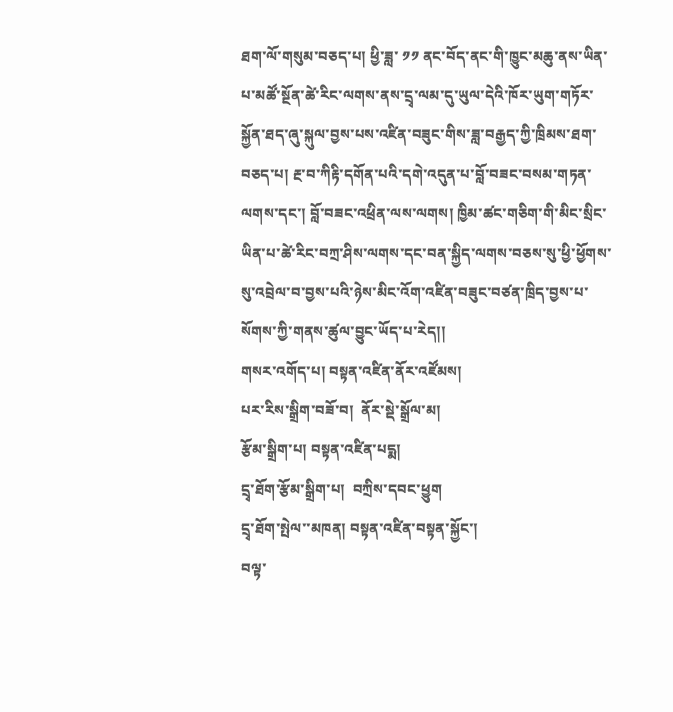ཐག་ལོ་གསུམ་བཅད་པ། ཕྱི་ཟླ་ ༡༡ ནང་བོད་ནང་གི་ཁྱུང་མཆུ་ནས་ཡིན་པ་མཚོ་སྔོན་ཚེ་རིང་ལགས་ནས་དྲྭ་ལམ་དུ་ཡུལ་དེའི་ཁོར་ཡུག་གཏོར་སྐྱོན་ཐད་ཞུ་སྐུལ་བྱས་པས་འཛིན་བཟུང་གིས་ཟླ་བརྒྱད་ཀྱི་ཁྲིམས་ཐག་བཅད་པ། རྔ་བ་ཀིརྟི་དགོན་པའི་དགེ་འདུན་པ་བློ་བཟང་བསམ་གཏན་ལགས་དང་། བློ་བཟང་འཕྲིན་ལས་ལགས། ཁྱིམ་ཚང་གཅིག་གི་མིང་སྲིང་ཡིན་པ་ཚེ་རིང་བཀྲ་ཤིས་ལགས་དང་བན་སྐྱིད་ལགས་བཅས་སུ་ཕྱི་ཕྱོགས་སུ་འབྲེལ་བ་བྱས་པའི་ཉེས་མིང་འོག་འཛིན་བཟུང་བཙན་ཁྲིད་བྱས་པ་སོགས་ཀྱི་གནས་ཚུལ་བྱུང་ཡོད་པ་རེད།།
གསར་འགོད་པ། བསྟན་འཛིན་ནོར་འཛོམས།
པར་རིས་སྒྲིག་བཟོ་བ།  ནོར་སྡེ་སྒྲོལ་མ།
རྩོམ་སྒྲིག་པ། བསྟན་འཛིན་པདྨ།
དྲྭ་ཐོག་རྩོམ་སྒྲིག་པ།  བཀྲིས་དབང་ཕྱུག
དྲྭ་ཐོག་སྤེལ་་མཁན། བསྟན་འཛིན་བསྟན་སྐྱོང་།
བལྟ་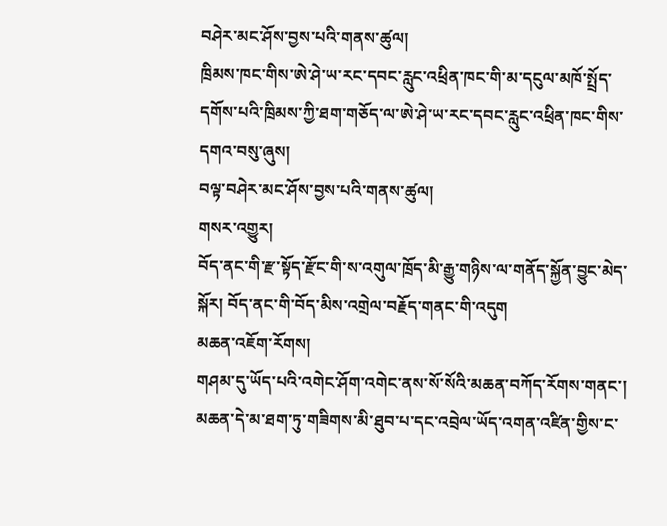བཤེར་མང་ཤོས་བྱས་པའི་གནས་ཚུལ།
ཁྲིམས་ཁང་གིས་ཨེ་ཤེ་ཡ་རང་དབང་རླུང་འཕྲིན་ཁང་གི་མ་དངུལ་མཁོ་སྤྲོད་དགོས་པའི་ཁྲིམས་ཀྱི་ཐག་གཅོད་ལ་ཨེ་ཤེ་ཡ་རང་དབང་རླུང་འཕྲིན་ཁང་གིས་དགའ་བསུ་ཞུས།
བལྟ་བཤེར་མང་ཤོས་བྱས་པའི་གནས་ཚུལ།
གསར་འགྱུར།
བོད་ནང་གི་རྫ་སྟོད་རྫོང་གི་ས་འགུལ་ཁྲོད་མི་རྒྱུ་གཉིས་ལ་གནོད་སྐྱོན་བྱུང་མེད་སྐོར། བོད་ནང་གི་བོད་མིས་འགྲེལ་བརྗོད་གནང་གི་འདུག
མཆན་འཇོག་རོགས།
གཤམ་དུ་ཡོད་པའི་འགེང་ཤོག་འགེང་ནས་སོ་སོའི་མཆན་བཀོད་རོགས་གནང་། མཆན་དེ་མ་ཐག་ཏུ་གཟིགས་མི་ཐུབ་པ་དང་འབྲེལ་ཡོད་འགན་འཛིན་གྱིས་ང་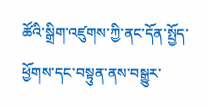ཚོའི་སྒྲིག་འཛུགས་ཀྱི་ནང་དོན་སྤྱོད་ཕྱོགས་དང་བསྟུན་ནས་བསྒྱུར་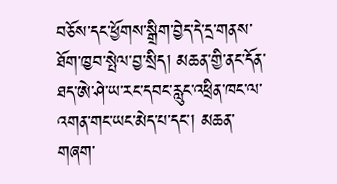བཅོས་དང་ཕྱོགས་སྒྲིག་བྱེད་དེ་དྲ་གནས་ཐོག་ཁྱབ་སྤེལ་བྱ་སྲིད། མཆན་གྱི་ནང་དོན་ཐད་ཨེ་ཤེ་ཡ་རང་དབང་རླུང་འཕྲིན་ཁང་ལ་འགན་གང་ཡང་མེད་པ་དང་། མཆན་གཞག་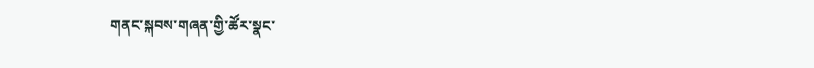གནང་སྐབས་གཞན་གྱི་ཚོར་སྣང་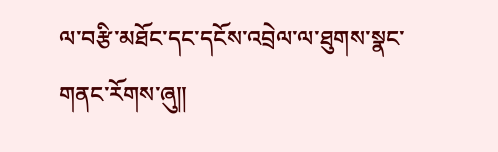ལ་བརྩི་མཐོང་དང་དངོས་འབྲེལ་ལ་ཐུགས་སྣང་གནང་རོགས་ཞུ༎